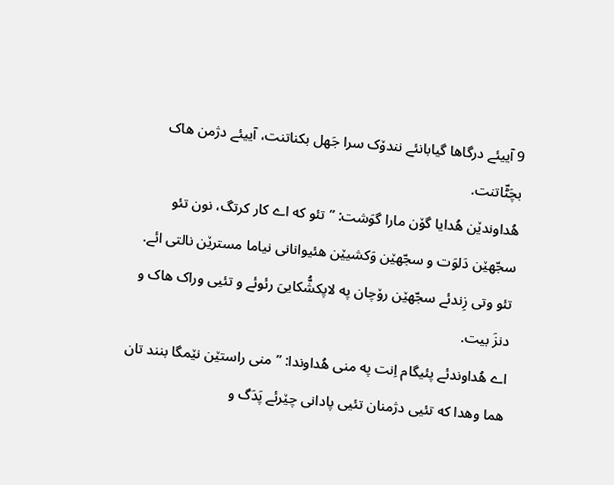9 آییئے درگاها گیابانئے نندۆک سرا جَهل بکناتنت، آییئے دژمن هاک بچَٹّاتنت.
هُداوندێن هُدایا گۆن مارا گوَشت: ”تئو که اے کار کرتگ، نون تئو سجّهێن دَلوَت و سجّهێن وَکشیێن هئیوانانی نیاما مسترێن نالتی ائے. تئو وتی زِندئے سجّهێن رۆچان په لاپکشُّکاییَ رئوئے و تئیی وراک هاک و دنزَ بیت.
اے هُداوندئے پئیگام اِنت په منی هُداوندا: ”منی راستێن نێمگا بنند تان هما وهدا که تئیی دژمنان تئیی پادانی چێرئے پَدَگ و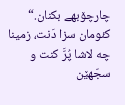چارچۆبهے بکنان.“
کئومان سزا دَنت، زمینا چه لاشا پُرَّ کنت و سجّهێن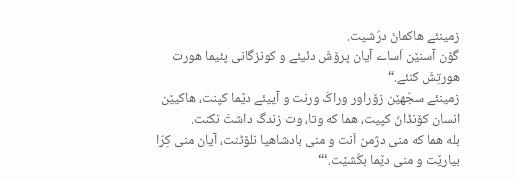زمینئے هاکمانَ درُشیت.
گۆن آسنێن اَساے آیان پرۆشَ دئیئے و کونزگانی پئیما هورت هورتِشَ کنئے.“
زمینئے سجّهێن زۆراور وراکَ ورنت و آییئے دێما کپنت، هاکیێن انسان کۆنڈانَ کپیت، هما که وتا، وت زندگ داشتَ نکنت.
بله هما که منی دژمن اَنت و منی بادشاهیا نلۆٹنت، آیان منی کِرّا بیارێت و منی دێما بکُشێت.‘“